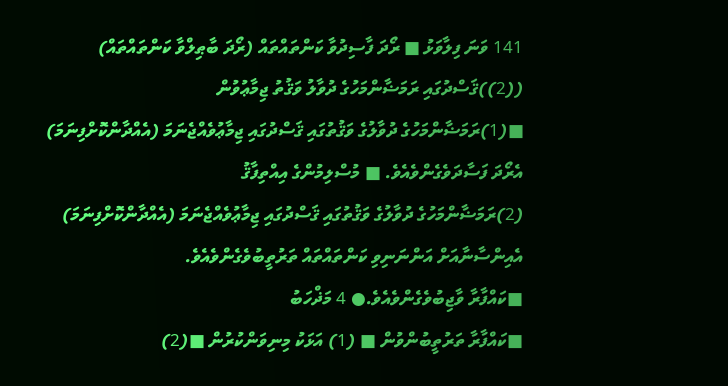141 ވަނަ ފިލާވަޅު ■ ރޯދަ ފާސިދުވާ ކަންތައްތައް (ރޯދަ ބާޠިލްވާ ކަންތައްތައް)
((2))ޤަސްދުގައި ރަމަޟާންމަހުގެ ދުވާލު ވަޤުތު ޖިމާޢުވުން
■(1)ރަމަޟާންމަހުގެ ދުވާލުގެ ވަޤުތުގައި ޤަސްދުގައި ޖިމާޢުވެއްޖެނަމަ (އެއްދާންކޮށްފިނަމަ) އެރޯދަ ފަސާދަވެގެންވެއެވެ. ■ މުސްލިމުންގެ އިއްތިފާޤު
(2)ރަމަޟާންމަހުގެ ދުވާލުގެ ވަޤުތުގައި ޤަސްދުގައި ޖިމާޢުވެއްޖެނަމަ (އެއްދާންކޮށްފިނަމަ) އެއިންސާނާއަށް އަންނަނިވި ކަންތައްތައް ތަރުތީބުވެގެންވެއެވެ.
■ކައްފާރާ ވާޖިބުވެގެންވެއެވެ.● 4 މަޛްހަބު
■ކައްފާރާ ތަރުތީބުންވުން ■ (1) އަޅަކު މިނިވަންކުރުން ■(2)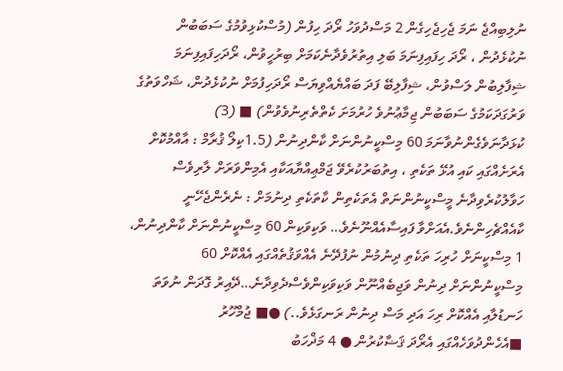ނުލިބިއްޖެ ނަމަ ޖެހިޖެހިގެން 2 މަސްދުވަހު ރޯދަ ހިފުން (މުސްކުޅިވުމުގެ ސަބަބުން ނުކުޅެދުން ، ރޯދަ ހިފައިފިނަމަ ބަލި އިތުރުވެދާނެކަމަށް ބިރުހީވުން، ރޯދަހިފައިފިނަމަ ޝިފާލިބުން ލަސްވުން، ޝިފާލިބޭ ފަދަ ބައްޔެއްވިޔަސް ރޯދަހިފުމަށް ނުކުޅެދުން، ޝަހްވަތުގެ ވަރުގަދަކަމުގެ ސަބަބުން ޖިމާޢުނުވެ ހުރުމަށަ ކެތްތެރިނުވެވުން) ■ (3) ކުޅަދާނަވެގެންނުވާނަމަ 60 މިސްކީނުންނަށް ކާންދިނުން (1.5ކިލޯ ޤުރާމް : އާއްމުކޮށް އެރަށެއްގައި ކައި އުޅޭ ތަކެތި ، އިތުބަރުކުރެވޭ ޖަމްޢިއްޔާއަކާއި އެމިންވަރަށް ލާރިވެސް ހަވާލުކުރެވިދާނެ މީސްކީނުންނަތް އެތަކެތިން ކާތަކެތި ދިނުމަށް : ނެރެންޖެހޭނީ ކާއެއްޗެހިންނެވެ.އެއަށްވާ ފައިސާއެއްނޫނެވެ… ވަކިވަކިން 60 މިސްކީނުންނަށް ކާންދިނުން، 1 މިސްކީނަށް ހުރިހަ ތަކެތި ދިނުމުން ނުފުދޭނެ އެއްވަޤުތެއްގައި އެއްކޮށް 60 މިސްކީނުންނަށް ދިނުން ވަޖިބެއްނޫން ވަކިވަކިންވެސްދެވިދާނެ…ދޭއިރު ގޮދަން ނުވަތަ ހަނޑުލާއި އެއްކޮށް ރިހަ އަދި މަސް ދިނުން ރަނގަޅެވެ..) ●■ ޖުމްހޫރު
■އެހެންދުވަހެއްގައި އެރޯދަ ޤަޟާކުރުން ● 4 މަޛްހަބު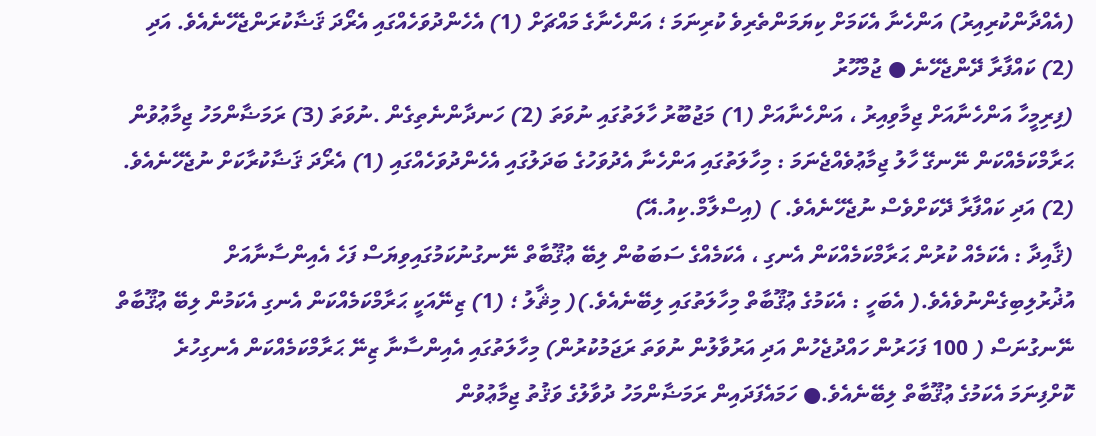(އެއްދާންކުރިއިރު) އަންހެނާ އެކަމަށް ކިޔަމަންތެރިވެ ކުރިނަމަ ؛ އަންހެނާގެ މައްޗަށް (1) އެހެންދުވަހެއްގައި އެރޯދަ ޤަޟާކުރަންޖެހޭނެއެވެ. އަދި (2) ކައްފާރާ ދޭންޖެހޭނެ ● ޖުމްހޫރު
(ފިރިމީހާ އަންހެނާއަށް ޖިމާވިއިރު ، އަންހެނާއަށް (1) މަޖުބޫރު ހާލަތުގައި ނުވަތަ (2) ހަނދާންނެތިގެން .ނުވަތަ (3) ރަމަޟާންމަހު ޖިމާޢުވުން ޙަރާމްކަމެއްކަން ނޭނގޭ ހާލު ޖިމާޢުވެއްޖެނަމަ : މިހާލަތުގައި އަންހެނާ އެދުވަހުގެ ބަދަލުގައި އެހެންދުވަހެއްގައި (1) އެރޯދަ ޤަޟާކުރާކަށް ނުޖެހޭނެއެވެ. (2) އަދި ކައްފާރާ ދޭކަށްވެސް ނުޖެހޭނެއެވެ. ) (އިސްލާމް.ކިއު.އޭ)
(ޤާއިދާ : އެކަމެއް ކުރުން ޙަރާމްކަމެއްކަން އެނގި ، އެކަމެއްގެ ސަބަބުން ލިބޭ ޢުޤޫބާތް ނޭނގުނުކަމުގައިވިޔަސް ފަހެ އެއިންސާނާއަށް އުޛުރުލިބިގެންނުވެއެވެ.( އެބަހީ : އެކަމުގެ ޢުޤޫބާތް މިހާލަތުގައި ލިބޭނެއެވެ.)( މިޘާލު ؛ (1) ޒިނޭއަކީ ޙަރާމްކަމެއްކަން އެނގި އެކަމުން ލިބޭ ޢުޤޫބާތް ނޭނގުނަސް ( 100 ފަހަރުން ހައްދުޖެހުން އަދި އަރުވާލުން ނުވަތަ ރަޖަމުކުރުން) މިހާލަތުގައި އެއިންސާނާ ޒިނޭ ޙަރާމްކަމެއްކަން އެނގިހުރެ ކޮށްފިނަމަ އެކަމުގެ ޢުޤޫބާތް ލިބޭނެއެވެ.● ހަމައެފަދައިން ރަމަޟާންމަހު ދުވާލުގެ ވަޤުތު ޖިމާޢުވުން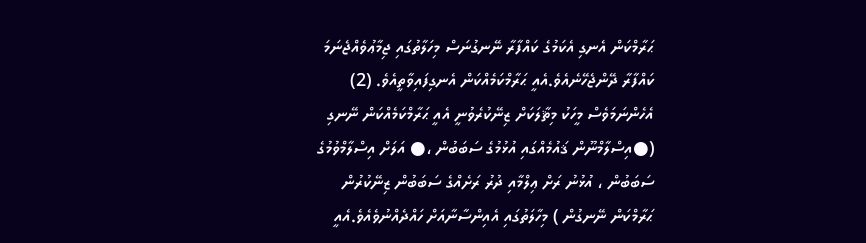ޙަރާމްކަން އެނގި އެކަމުގެ ކައްފާރާ ނޭނގުނަސް މިހަލާތުގައި ޖިމާޢުވެއްޖެނަމަ ކައްފާރާ ދޭންޖެހޭނެއެވެ.އެއީ ޙަރާމްކަމެއްކަން އެނގިފައިވާތީއެވެ. (2) އެހެންނަމަވެސް މީހަކު މިޘާލަކަށް ޒިނޭކުރެވުނީ އެއީ ޙަރާމްކަމެއްކަން ނޭނގި (●އިސްލާމްނޫން ޤައުމެއްގައި އުޅުމުގެ ސަބަބުން ،● އަލަށް އިސްލާމްވުމުގެ ސަބަބުން ، އުޅުނު ރަށް ޢިލްމާއި ދުރު ރަށެއްގެ ސަބަބުން ޒިނޭކުރުން ޙަރާމްކަން ނޭނގުން ) މިހާލަތުގައި އެއިންސާނާއަށް ހައްދެއްނުވެއެވެ.އެއީ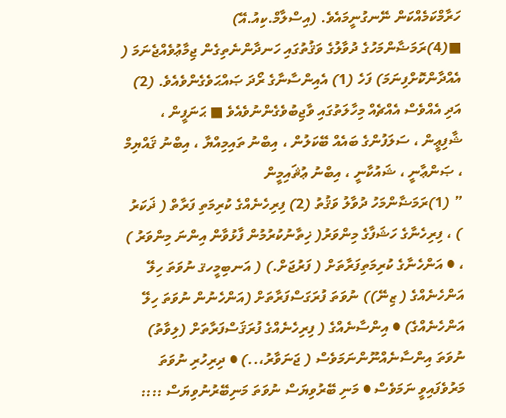ހަރާމްކަމެއްކަން ނޭނގުނީމައެވެ. (އިސްލާމް.ކިއު.އޭ)
■(4)ރަމަޟާންމަހުގެ ދުވާލުގެ ވަޤުތުގައި ހަނދާންނެތިގެން ޖިމާޢުވެއްޖެނަމަ ( އެއްދާންކޮށްފިނަމަ) ފަހެ (1) އެއިންސާނާގެ ރޯދަ ޞައްޙަވެގެންވެއެވެ. (2) އަދި އެއްވެސް އެއްޗެއް މިހާލަތުގައި ވާޖިބުވެގެންނުވެއެވެ ■ ޙަނަފީން ، ޝާފިޢީން ، ސަލަފުންގެ ބައެއް ބޭކަލުން ، އިބްނު ތައިމިއްޔާ ، އިބްނު ޤައްޔިމް ، ޞަންޢާނީ ، ޝައުކާނީ ، އިބްނު ޢުޘައިމީން
” (1)ރަމަޟާންމަހު ދުވާލު ވަޤުތު (2) ފިރިހެނެއްގެ ކުރިމަތި ފަރާތް ( ޛަކަރު ) ، ފިރިހެނާގެ ހަޝަފާގެ މިންވަރު( ޚިތާނުކުރުމުން ފާޅުވާން އިންނަ މިންވަރު ) ، ● އަންހެނާގެ ކުރިމަތިފަރާތަށް ( ފަރުޖަށް.) ( އަނބިމީހޤ ނުވަތަ ހިލޭ އަންހެނެއްގެ ( ޒިނޭ)) ނުވަތަ ފުރަގަސްފަރާތަށް (އަންހެނުން ނުވަތަ ހިލޭ އަންހެނެއްގެ) ● އިންސާނެއްގެ ( ފިރިހެނެއްގެ ފުރަޤަސްފަރާތަށް (ލިވާތު) ނުވަތަ އިންސާނެއްނޫންނަމަވެސް ( ޖަނަވާރު،..) ● ދިރިހުރި ނުވަތަ މަރުވެފައިވީ ނަމަވެސް ● މަނި ބޭރުވިޔަސް ނުވަތަ މަނިބޭރުނުވިޔަސް ::::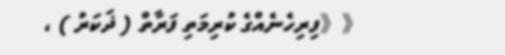《《ފިރިހެނެއްގެ ކުރިމަތި ފަރާތް ( ޛަކަރު ) ،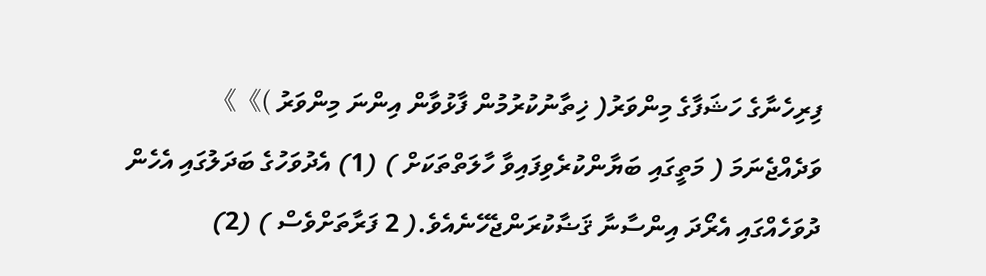ފިރިހެނާގެ ހަޝަފާގެ މިންވަރު( ޚިތާނުކުރުމުން ފާޅުވާން އިންނަ މިންވަރު )》》 ވަދެއްޖެނަމަ ( މަތީގައި ބަޔާންކުރެވިފައިވާ ހާލަތްތަކަށް ) (1) އެދުވަހުގެ ބަދަލުގައި އެހެން ދުވަހެއްގައި އެރޯދަ އިންސާނާ ޤަޟާކުރަންޖެހޭނެއެވެ.( 2 ފަރާތަށްވެސް ) (2)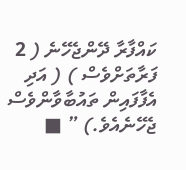ކައްފާރާ ދޭންޖެހޭނެ ( 2 ފަރާތަށްވެސް ) ( އަދި އެފާފައިން ތައުބާވާންވެސް ޖެހޭނެއެވެ.) ” ■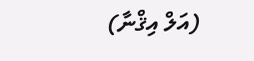(އަލް އިޤްނާ)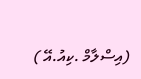(އިސްލާމް .ކިއު.އޭ )